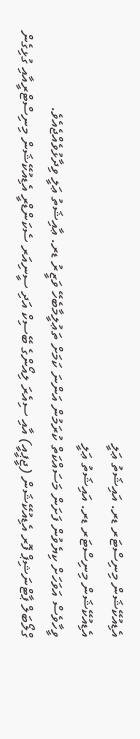އެޑިއުކޭޝަން މިނިސްޓަރ ޑރ. އައިޝަތު ޢަލީ
އެޑިއުކޭޝަން މިނިސްޓަރ ޑރ. އައިޝަތު ޢަލީ
ވީހާވެސް އަވަހަށް ކިޔެވުން ފަށަން މަސައްކަތް ކުރަމުން އަންނަ ކަމަށް ތަޢުލީމާބެހޭ ވަޒީރު ޑރ. ޢާއިޝަތު ޢަލީ ވިދާޅުވެއްޖެއެވެ.
ގްލޯބަލް ޕާޓްނަޝިޕް ފޮރ އެޑިއުކޭޝަން (ޖީޕީއީ) އާއި ސިއެރަ ލިއޯންގެ ބޭސިކް އަދި ސީނިއަރ ސެކަންޑްރީ އެޑިއުކޭޝަން މިނިސްޓްރީއާއި ގުޅިގެން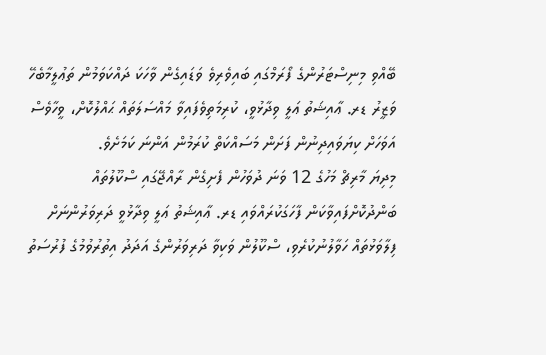ބޭއްވި މިނިސްޓަރުންގެ ފޯރަމްގައި ބައިވެރިވެ ވަޑައިގެން ވާހަކަ ދައްކަވަމުން ތަޢުލީމާބެހޭ ވަޒީރު ޑރ. ޢާއިޝަތު ޢަލީ ވިދާޅުވީ، ކުރިމަތިވެފައިވާ މައްސަލަތައް ޙައްލުކޮށް، ވީހާވެސް އަވަހަށް ކިޔަވައިދިނުން ފަށަން މަސައްކަތް ކުރަމުން އަންނަ ކަމަށެވެ.
މިދިޔަ މާރިޗް މަހުގެ 12 ވަނަ ދުވަހުން ފެށިގެން ރާއްޖޭގައި ސްކޫލުތައް ބަންދުކޮށްފައިވާކަން ފާހަގަކުރައްވައި ޑރ. ޢާއިޝަތު ޢަލީ ވިދާޅުވީ ދަރިވަރުންނަށް ފިލާވަޅުތައް ހަވާލުނުކުރެވި، ސްކޫލުން ވަކިވާ ދަރިވަރުންގެ އަދަދު އިތުރުވުމުގެ ފުރުސަތު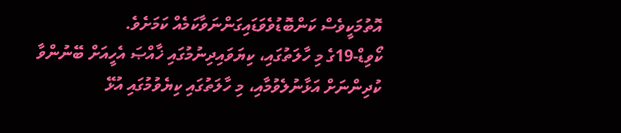އޮތުމަކީވެސް ކަންބޮޑުވެވަޑައިގަންނަވާކަމެއް ކަމަށެވެ.
ކޯވިޑް-19ގެ މި ހާލަތުގައި، ކިޔަވައިދިނުމުގައި ޚާއްޞަ އެހީއަށް ބޭނުންވާ ކުދިންނަށް އަޅާނުލެވުމާއި، މި ހާލަތުގައި ކިޔެވުމުގައި އުޅޭ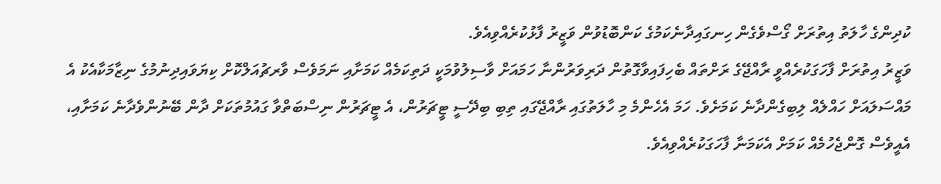ކުދިންގެ ހާލަތު އިތުރަށް ގޯސްވެގެން ހިނގައިދާނެކަމުގެ ކަންބޮޑުވުން ވަޒީރު ފާޅުކުރެއްވިއެވެ.
ވަޒީރު އިތުރަށް ފާހަގަކުރެއްވީ ރާއްޖޭގެ ރަށްތައް ބެހިފައިވާގޮތުން ދަރިވަރުންނާ ހަމައަށް ވާސިލުވުމަކީ ދަތިކަމެއް ކަމަށާއި ނަމަވެސް ވާރޗުއަލްކޮށް ކިޔަވައިދިނުމުގެ ނިޒާމަކާއެކު އެ މައްސަލައަށް ހައްލެއް ލިބިގެންދާނެ ކަމަށެވެ. ހަމަ އެހެންމެ މި ހާލަތުގައި ރާއްޖޭގައި ތިބި ބިދޭސީ ޓީޗަރުން، އެ ޓީޗަރުން ނިސްބަތްވާ ގައުމުތަކަށް ދާން ބޭނުންވެދާނެ ކަމަށާއި، އެއީވެސް ގޮންޖެހުމެއް ކަމަށް އެކަމަނާ ފާހަގަކުރެއްވިއެވެ.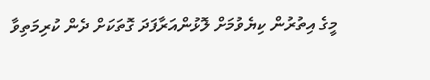މީގެ އިތުރުން ކިޔެވުމަށް ލޮޅުންއަރާފަދަ ގޮތަކަށް ދެން ކުރިމަތިވާ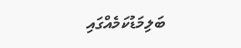ބަލިމަޑުކަމެއްގައި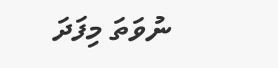ނުވަތަ މިފަދަ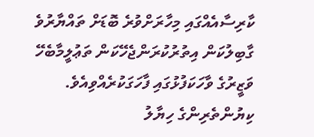ކާރިސާއެއްގައި މިހާރަށްވުރެ ބޮޑަށް ތައްޔާރުވެ ގާބިލުކަން އިތުރުކުރަންޖެހޭކަން ތަޢުލީމާބެހޭ ވަޒީރުގެ ވާހަކަފުޅުގައި ފާހަގަކުރެއްވިއެވެ.
ކިޔުންތެރިންގެ ހިޔާލު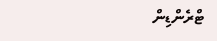ޓްރެންޑިން